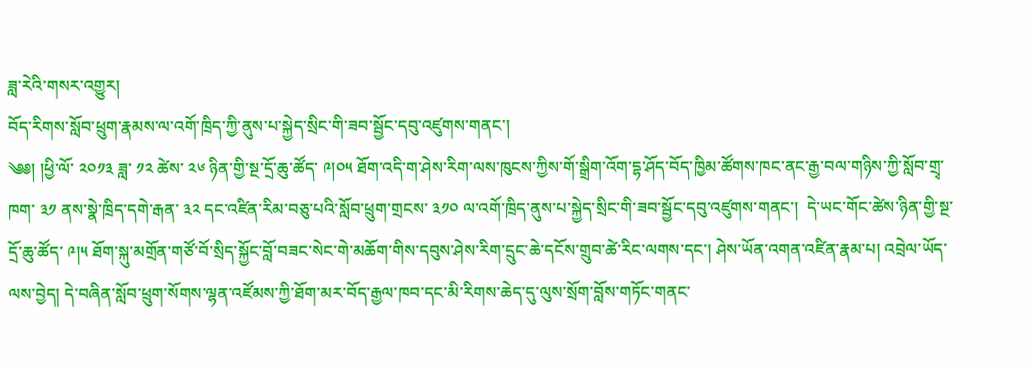ཟླ་རེའི་གསར་འགྱུར།
བོད་རིགས་སློབ་ཕྲུག་རྣམས་ལ་འགོ་ཁྲིད་ཀྱི་ནུས་པ་སྐྱེད་སྲིང་གི་ཟབ་སྦྱོང་དབུ་འཛུགས་གནང་།
༄༅། །ཕྱི་ལོ་ ༢༠༡༣ ཟླ་ ༡༢ ཚེས་ ༢༦ ཉིན་གྱི་སྔ་དྲོ་ཆུ་ཚོད་ ༩།༠༥ ཐོག་འདི་ག་ཤེས་རིག་ལས་ཁུངས་ཀྱིས་གོ་སྒྲིག་འོག་དྷ་ཤོད་བོད་ཁྱིམ་ཚོགས་ཁང་ནང་རྒྱ་བལ་གཉིས་ཀྱི་སློབ་གྲྭ་ཁག་ ༣༡ ནས་སྣེ་ཁྲིད་དགེ་རྒན་ ༣༢ དང་འཛིན་རིམ་བཅུ་པའི་སློབ་ཕྲུག་གྲངས་ ༣༡༠ ལ་འགོ་ཁྲིད་ནུས་པ་སྐྱེད་སྲིང་གི་ཟབ་སྦྱོང་དབུ་འཛུགས་གནང་།  དེ་ཡང་གོང་ཚེས་ཉིན་གྱི་སྔ་དྲོ་ཆུ་ཚོད་ ༩།༥ ཐོག་སྐུ་མགྲོན་གཙོ་བོ་སྲིད་སྐྱོང་བློ་བཟང་སེང་གེ་མཆོག་གིས་དབུས་ཤེས་རིག་དྲུང་ཆེ་དངོས་གྲུབ་ཚེ་རིང་ལགས་དང་། ཤེས་ཡོན་འགན་འཛིན་རྣམ་པ། འབྲེལ་ཡོད་ལས་བྱེད། དེ་བཞིན་སློབ་ཕྲུག་སོགས་ལྷན་འཛོམས་ཀྱི་ཐོག་མར་བོད་རྒྱལ་ཁབ་དང་མི་རིགས་ཆེད་དུ་ལུས་སྲོག་བློས་གཏོང་གནང་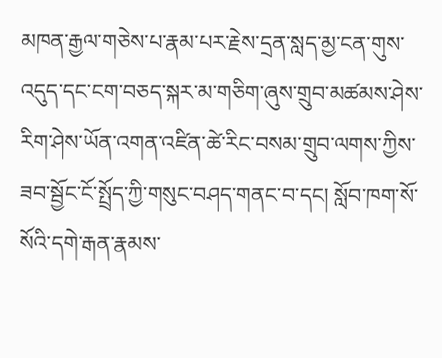མཁན་རྒྱལ་གཅེས་པ་རྣམ་པར་རྗེས་དྲན་སླད་མྱ་ངན་གུས་འདུད་དང་ངག་བཅད་སྐར་མ་གཅིག་ཞུས་གྲུབ་མཚམས་ཤེས་རིག་ཤེས་ཡོན་འགན་འཛིན་ཚེ་རིང་བསམ་གྲུབ་ལགས་ཀྱིས་ཟབ་སྦྱོང་ངོ་སྤྲོད་ཀྱི་གསུང་བཤད་གནང་བ་དང། སློབ་ཁག་སོ་སོའི་དགེ་རྒན་རྣམས་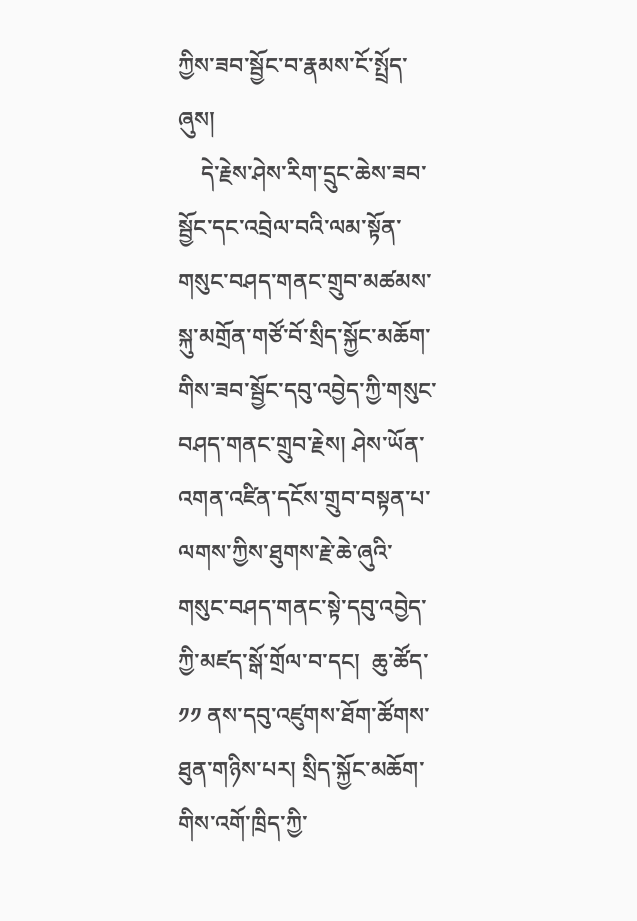ཀྱིས་ཟབ་སྦྱོང་བ་རྣམས་ངོ་སྤྲོད་ཞུས།
    དེ་རྗེས་ཤེས་རིག་དྲུང་ཆེས་ཟབ་སྦྱོང་དང་འབྲེལ་བའི་ལམ་སྟོན་གསུང་བཤད་གནང་གྲུབ་མཚམས་སྐུ་མགྲོན་གཙོ་བོ་སྲིད་སྐྱོང་མཆོག་གིས་ཟབ་སྦྱོང་དབུ་འབྱེད་ཀྱི་གསུང་བཤད་གནང་གྲུབ་རྗེས། ཤེས་ཡོན་འགན་འཛིན་དངོས་གྲུབ་བསྟན་པ་ལགས་ཀྱིས་ཐུགས་རྗེ་ཆེ་ཞུའི་གསུང་བཤད་གནང་སྟེ་དབུ་འབྱེད་ཀྱི་མཛད་སྒོ་གྲོལ་བ་དང།  ཆུ་ཚོད་ ༡༡ ནས་དབུ་འཛུགས་ཐོག་ཚོགས་ཐུན་གཉིས་པར། སྲིད་སྐྱོང་མཆོག་གིས་འགོ་ཁྲིད་ཀྱི་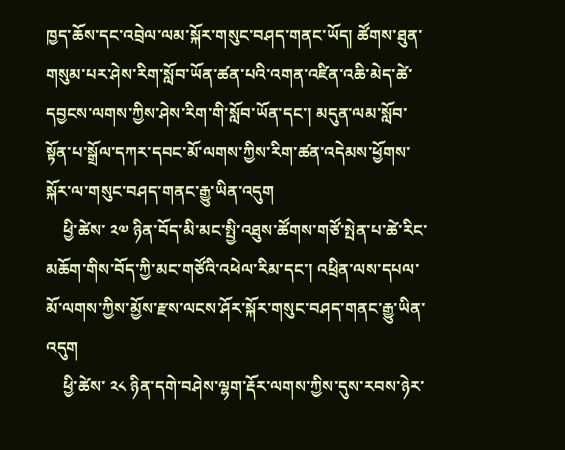ཁྱད་ཆོས་དང་འབྲེལ་ལམ་སྐོར་གསུང་བཤད་གནང་ཡོད། ཚོགས་ཐུན་གསུམ་པར་ཤེས་རིག་སློབ་ཡོན་ཚན་པའི་འགན་འཛིན་འཆི་མེད་ཚེ་དབྱངས་ལགས་ཀྱིས་ཤེས་རིག་གི་སློབ་ཡོན་དང་། མདུན་ལམ་སློབ་སྟོན་པ་སྒྲོལ་དཀར་དབང་མོ་ལགས་ཀྱིས་རིག་ཚན་འདེམས་ཕྱོགས་སྐོར་ལ་གསུང་བཤད་གནང་རྒྱུ་ཡིན་འདུག
    ཕྱི་ཚེས་ ༢༧ ཉིན་བོད་མི་མང་སྤྱི་འཐུས་ཚོགས་གཙོ་སྤེན་པ་ཚེ་རིང་མཆོག་གིས་བོད་ཀྱི་མང་གཙོའི་འཕེལ་རིམ་དང་། འཕྲིན་ལས་དཔལ་མོ་ལགས་ཀྱིས་མྱོས་རྫས་ལངས་ཤོར་སྐོར་གསུང་བཤད་གནང་རྒྱུ་ཡིན་འདུག
    ཕྱི་ཚེས་ ༢༨ ཉིན་དགེ་བཤེས་ལྷག་རྡོར་ལགས་ཀྱིས་དུས་རབས་ཉེར་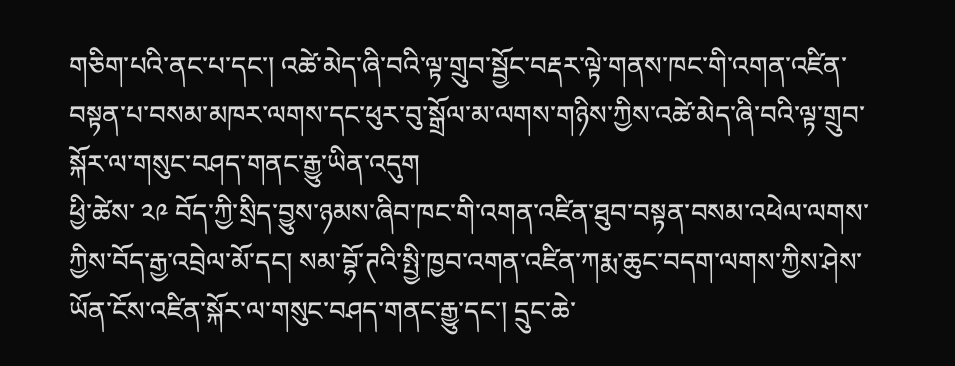གཅིག་པའི་ནང་པ་དང་། འཚེ་མེད་ཞི་བའི་ལྟ་གྲུབ་སྦྱོང་བརྡར་ལྟེ་གནས་ཁང་གི་འགན་འཛིན་བསྟན་པ་བསམ་མཁར་ལགས་དང་ཕུར་བུ་སྒྲོལ་མ་ལགས་གཉིས་ཀྱིས་འཚེ་མེད་ཞི་བའི་ལྟ་གྲུབ་སྐོར་ལ་གསུང་བཤད་གནང་རྒྱུ་ཡིན་འདུག
ཕྱི་ཚེས་ ༢༩ བོད་ཀྱི་སྲིད་བྱུས་ཉམས་ཞིབ་ཁང་གི་འགན་འཛིན་ཐུབ་བསྟན་བསམ་འཕེལ་ལགས་ཀྱིས་བོད་རྒྱ་འབྲེལ་མོ་དང། སམ་བྷོ་ཊའི་སྤྱི་ཁྱབ་འགན་འཛིན་ཀརྨ་ཆུང་བདག་ལགས་ཀྱིས་ཤེས་ཡོན་ངོས་འཛིན་སྐོར་ལ་གསུང་བཤད་གནང་རྒྱུ་དང་། དྲུང་ཆེ་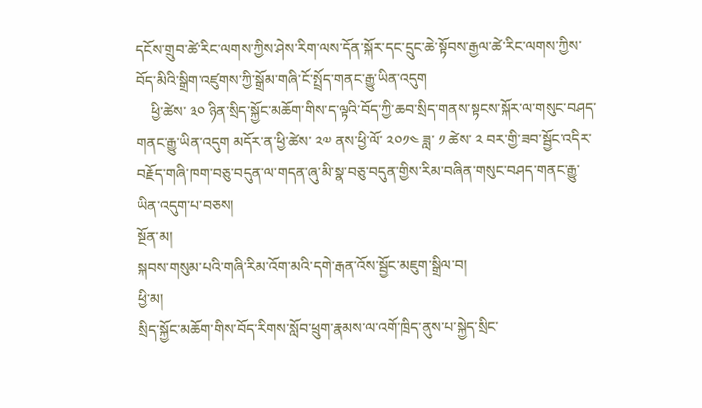དངོས་གྲུབ་ཚེ་རིང་ལགས་ཀྱིས་ཤེས་རིག་ལས་དོན་སྐོར་དང་དྲུང་ཆེ་སྟོབས་རྒྱལ་ཚེ་རིང་ལགས་ཀྱིས་བོད་མིའི་སྒྲིག་འཛུགས་ཀྱི་སྒྲོམ་གཞི་ངོ་སྤྲོད་གནང་རྒྱུ་ཡིན་འདུག
    ཕྱི་ཚེས་ ༣༠ ཉིན་སྲིད་སྐྱོང་མཆོག་གིས་ད་ལྟའི་བོད་ཀྱི་ཆབ་སྲིད་གནས་སྟངས་སྐོར་ལ་གསུང་བཤད་གནང་རྒྱུ་ཡིན་འདུག མདོར་ན་ཕྱི་ཚེས་ ༢༧ ནས་ཕྱི་ལོ་ ༢༠༡༤ ཟླ་ ༡ ཚེས་ ༢ བར་གྱི་ཟབ་སྦྱོང་འདིར་བརྗོད་གཞི་ཁག་བཅུ་བདུན་ལ་གདན་ཞུ་མི་སྣ་བཅུ་བདུན་གྱིས་རིམ་བཞིན་གསུང་བཤད་གནང་རྒྱུ་ཡིན་འདུག་པ་བཅས།
སྔོན་མ།
སྐབས་གསུམ་པའི་གཞི་རིམ་འོག་མའི་དགེ་རྒན་འོས་སྦྱོང་མཇུག་སྒྲིལ་བ།
ཕྱི་མ།
སྲིད་སྐྱོང་མཆོག་གིས་བོད་རིགས་སློབ་ཕྲུག་རྣམས་ལ་འགོ་ཁྲིད་ནུས་པ་སྐྱེད་སྲིང་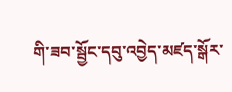གི་ཟབ་སྦྱོང་དབུ་འབྱེད་མཛད་སྒོར་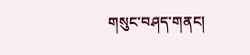གསུང་བཤད་གནང།